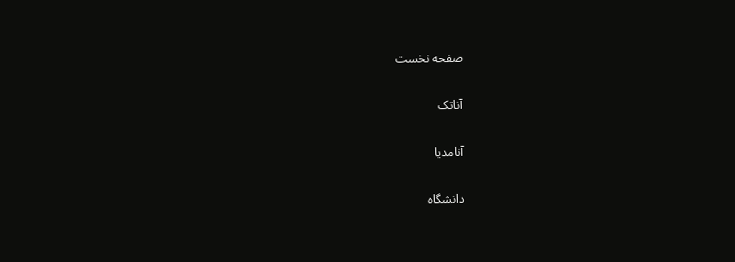صفحه نخست

آناتک

آنامدیا

دانشگاه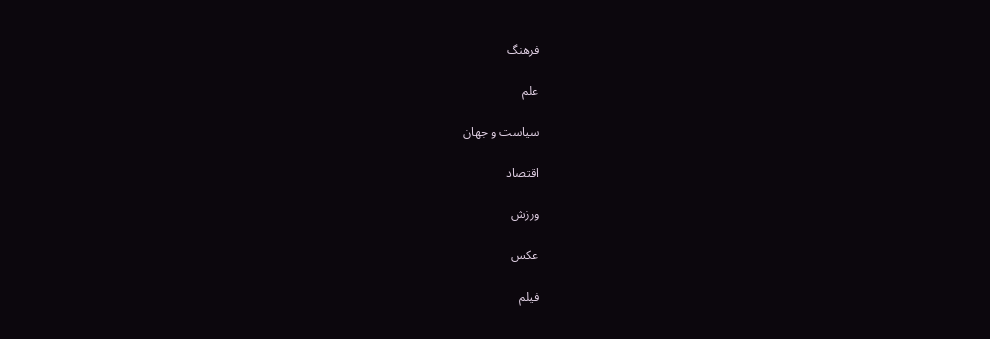فرهنگ‌

علم

سیاست و جهان

اقتصاد

ورزش

عکس

فیلم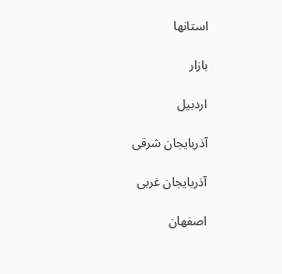استانها

بازار

اردبیل

آذربایجان شرقی

آذربایجان غربی

اصفهان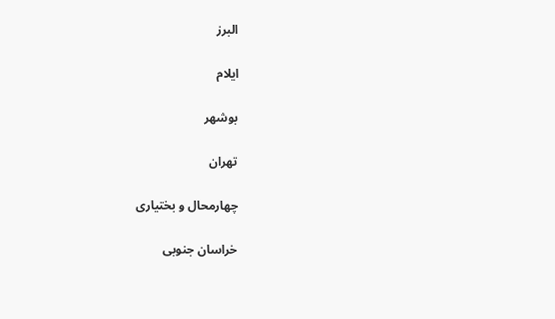البرز

ایلام

بوشهر

تهران

چهارمحال و بختیاری

خراسان جنوبی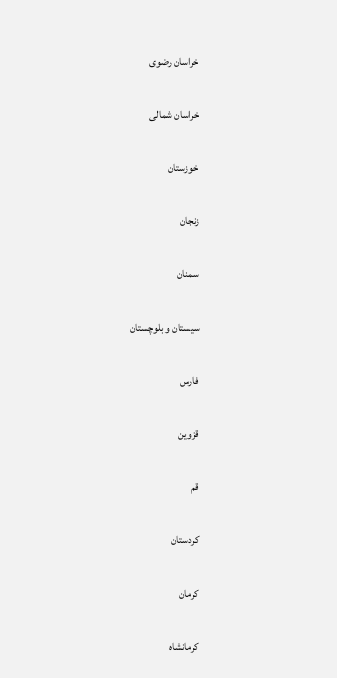خراسان رضوی

خراسان شمالی

خوزستان

زنجان

سمنان

سیستان و بلوچستان

فارس

قزوین

قم

کردستان

کرمان

کرمانشاه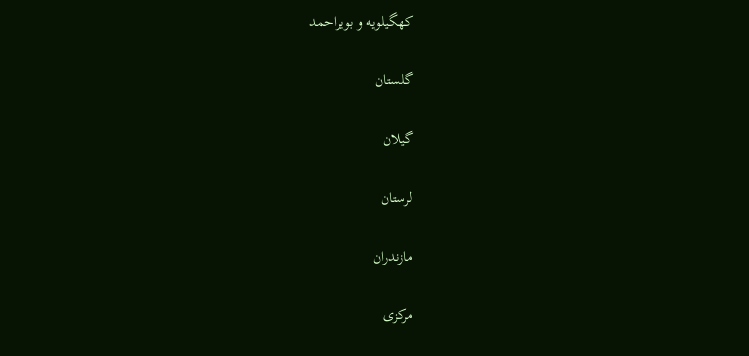کهگیلویه و بویراحمد

گلستان

گیلان

لرستان

مازندران

مرکزی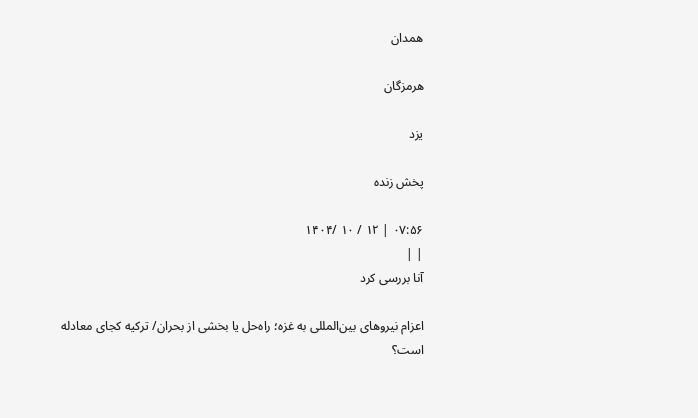همدان

هرمزگان

یزد

پخش زنده

۰۷:۵۶ | ۱۲ / ۱۰ /۱۴۰۴
| |
آنا بررسی کرد

اعزام نیروهای بین‌المللی به غزه؛ راه‌حل یا بخشی از بحران/ ترکیه کجای معادله است؟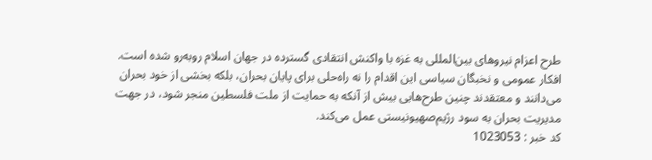طرح اعزام نیروهای بین‌المللی به غزه با واکنش انتقادی گسترده در جهان اسلام روبه‌رو شده است. افکار عمومی و نخبگان سیاسی این اقدام را نه راه‌حلی برای پایان بحران، بلکه بخشی از خود بحران می‌دانند و معتقدند چنین طرح‌هایی بیش از آنکه به حمایت از ملت فلسطین منجر شود، در جهت مدیریت بحران به سود رژیم‌صهیونیستی عمل می‌کند.
کد خبر : 1023053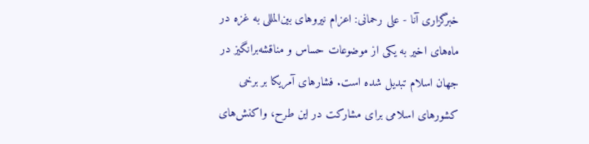خبرگزاری آنا - علی رحمانی: اعزام نیرو‌های بین‌المللی به غزه در ماه‌های اخیر به یکی از موضوعات حساس و مناقشه‌برانگیز در جهان اسلام تبدیل شده است. فشار‌های آمریکا بر برخی کشور‌های اسلامی برای مشارکت در این طرح، واکنش‌های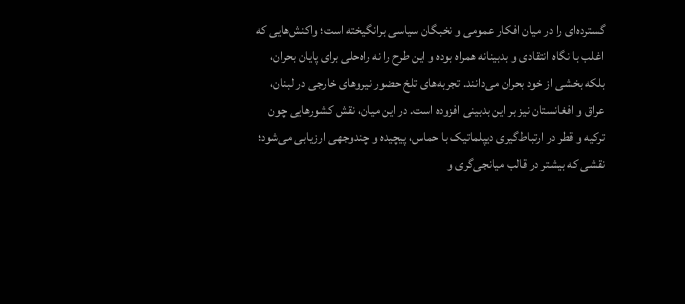گسترده‌ای را در میان افکار عمومی و نخبگان سیاسی برانگیخته است؛ واکنش‌هایی که اغلب با نگاه انتقادی و بدبینانه همراه بوده و این طرح را نه راه‌حلی برای پایان بحران، بلکه بخشی از خود بحران می‌دانند. تجربه‌های تلخ حضور نیرو‌های خارجی در لبنان، عراق و افغانستان نیز بر این بدبینی افزوده است. در این میان، نقش کشورهایی چون ترکیه و قطر در ارتباط‌گیری دیپلماتیک با حماس، پیچیده و چندوجهی ارزیابی می‌شود؛ نقشی که بیشتر در قالب میانجی‌گری و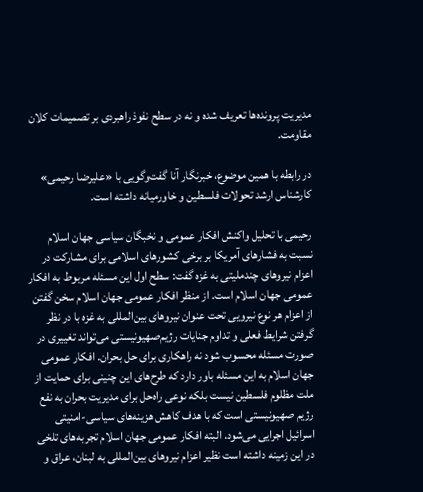مدیریت پرونده‌ها تعریف شده و نه در سطح نفوذ راهبردی بر تصمیمات کلان مقاومت.

در رابطه با همین موضوع، خبرنگار آنا گفت‌وگویی با «علیرضا رحیمی» کارشناس ارشد تحولات فلسطین و خاورمیانه داشته است.

رحیمی با تحلیل واکنش افکار عمومی و نخبگان سیاسی جهان اسلام نسبت به فشار‌های آمریکا بر برخی کشور‌های اسلامی برای مشارکت در اعزام نیرو‌های چندملیتی به غزه گفت: سطح اول این مسئله مربوط به افکار عمومی جهان اسلام است. از منظر افکار عمومی جهان اسلام سخن گفتن از اعزام هر نوع نیرویی تحت عنوان نیرو‌های بین‌المللی به غزه با در نظر گرفتن شرایط فعلی و تداوم جنایات رژیم‌صهیونیستی می‌تواند تغییری در صورت مسئله محسوب شود نه راهکاری برای حل بحران. افکار عمومی جهان اسلام به این مسئله باور دارد که طرح‌های این چنینی برای حمایت از ملت مظلوم فلسطین نیست بلکه نوعی راه‌حل برای مدیریت بحران به نفع رژیم‌ صهیونیستی است که با هدف کاهش هزینه‌های سیاسی-امنیتی اسرائیل اجرایی می‌شود. البته افکار عمومی جهان اسلام تجربه‌های تلخی در این زمینه داشته است نظیر اعزام نیرو‌های بین‌المللی به لبنان، عراق و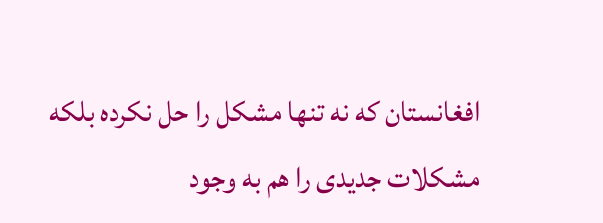افغانستان که نه تنها مشکل را حل نکرده بلکه مشکلات جدیدی را هم به وجود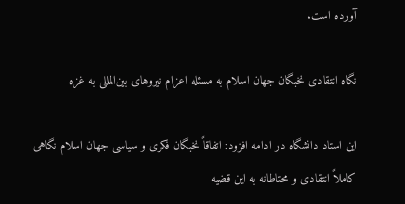آورده است.

نگاه انتقادی نخبگان جهان اسلام به مسئله اعزام نیرو‌های بین‌المللی به غزه

این استاد دانشگاه در ادامه افزود: اتفاقاً نخبگان فکری و سیاسی جهان اسلام نگاهی کاملاً انتقادی و محتاطانه به این قضیه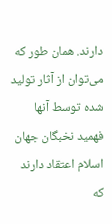دارند. همان طور که می‌توان از آثار تولید شده توسط آنها فهمید نخبگان جهان اسلام اعتقاد دارند که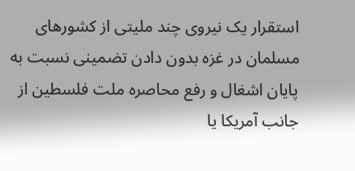استقرار یک نیروی چند ملیتی از کشور‌های مسلمان در غزه بدون دادن تضمینی نسبت به پایان اشغال و رفع محاصره ملت فلسطین از جانب آمریکا یا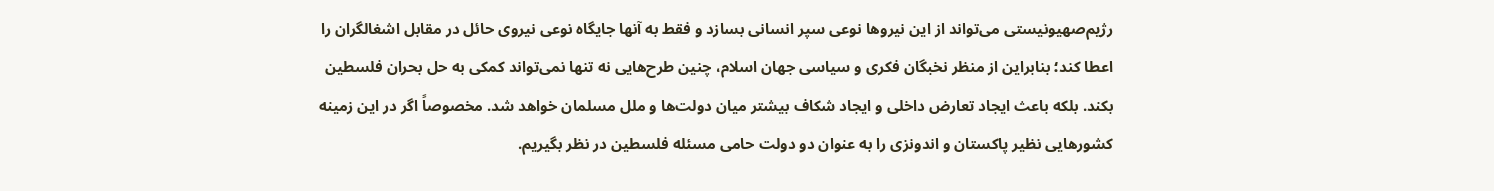رژیم‌صهیونیستی می‌تواند از این نیرو‌ها نوعی سپر انسانی بسازد و فقط به آنها جایگاه نوعی نیروی حائل در مقابل اشغالگران را اعطا کند؛ بنابراین از منظر نخبگان فکری و سیاسی جهان اسلام، چنین طرح‌هایی نه تنها نمی‌تواند کمکی به حل بحران فلسطین بکند. بلکه باعث ایجاد تعارض داخلی و ایجاد شکاف بیشتر میان دولت‌ها و ملل مسلمان خواهد شد. مخصوصاً اگر در این زمینه کشور‌هایی نظیر پاکستان و اندونزی را به عنوان دو دولت حامی مسئله فلسطین در نظر بگیریم.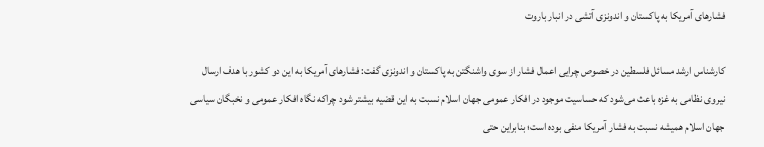فشار‌های آمریکا به پاکستان و اندونزی آتشی در انبار باروت

کارشناس ارشد مسائل فلسطین در خصوص چرایی اعمال فشار از سوی واشنگتن به پاکستان و اندونزی گفت: فشار‌های آمریکا به این دو کشور با هدف ارسال نیروی نظامی به غزه باعث می‌شود که حساسیت موجود در افکار عمومی جهان اسلام نسبت به این قضیه بیشتر شود چراکه نگاه افکار عمومی و نخبگان سیاسی جهان اسلام همیشه نسبت به فشار آمریکا منفی بوده است؛ بنابراین حتی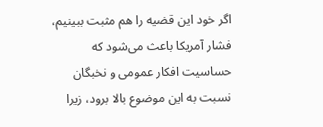اگر خود این قضیه را هم مثبت ببینیم، فشار آمریکا باعث می‌شود که حساسیت افکار عمومی و نخبگان نسبت به این موضوع بالا برود، زیرا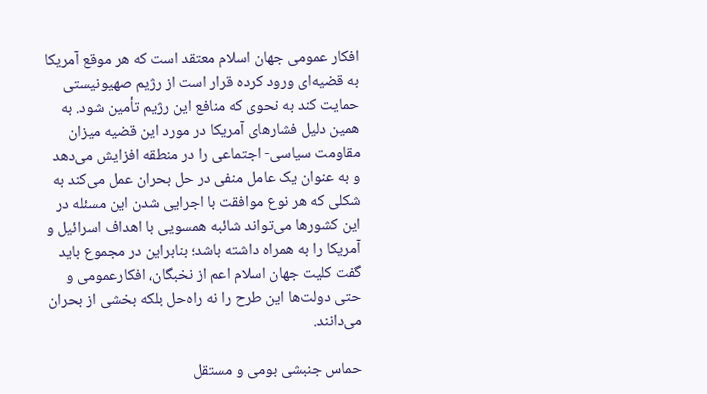افکار عمومی جهان اسلام معتقد است که هر موقع آمریکا به قضیه‌ای ورود کرده قرار است از رژیم صهیونیستی حمایت کند به نحوی که منافع این رژیم تأمین شود. به همین دلیل فشار‌های آمریکا در مورد این قضیه میزان مقاومت سیاسی- اجتماعی را در منطقه افزایش می‌دهد و به عنوان یک عامل منفی در حل بحران عمل می‌کند به شکلی که هر نوع موافقت با اجرایی شدن این مسئله در این کشور‌ها می‌تواند شائبه همسویی با اهداف اسرائیل و آمریکا را به همراه داشته باشد؛ بنابراین در مجموع باید گفت کلیت جهان اسلام اعم از نخبگان، افکارعمومی و حتی دولت‌ها این طرح را نه راه‌حل بلکه بخشی از بحران می‌دانند.

حماس جنبشی بومی و مستقل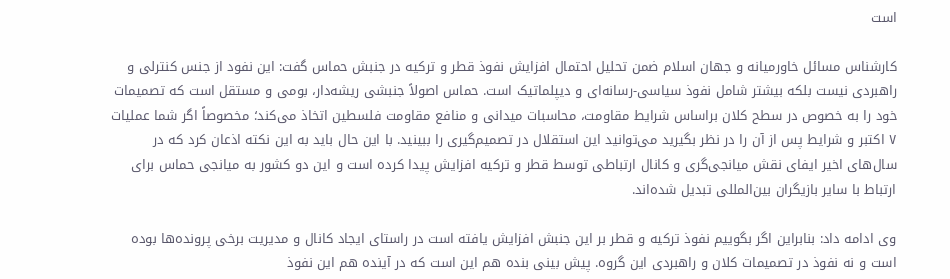است

کارشناس مسائل خاورمیانه و جهان اسلام ضمن تحلیل احتمال افزایش نفوذ قطر و ترکیه در جنبش حماس گفت: این نفود از جنس کنترلی و راهبردی نیست بلکه بیشتر شامل نفوذ سیاسی-رسانه‌ای و دیپلماتیک است. حماس اصولاً جنبشی ریشه‌دار، بومی و مستقل است که تصمیمات خود را به خصوص در سطح کلان براساس شرایط مقاومت، محاسبات میدانی و منافع مقاومت فلسطین اتخاذ می‌کند؛ مخصوصاً اگر شما عملیات ۷ اکتبر و شرایط پس از آن را در نظر بگیرید می‌توانید این استقلال در تصمیم‌گیری را ببینید. با این حال باید به این نکته اذعان کرد که در سال‌های اخیر ایفای نقش میانجی‌گری و کانال ارتباطی توسط قطر و ترکیه افزایش پیدا کرده است و این دو کشور به میانجی حماس برای ارتباط با سایر بازیگران بین‌المللی تبدیل شده‌اند.

وی ادامه داد: بنابراین اگر بگوییم نفوذ ترکیه و قطر بر این جنبش افزایش یافته است در راستای ایجاد کانال و مدیریت برخی پرونده‌ها بوده است و نه نفوذ در تصمیمات کلان و راهبردی این گروه. پیش بینی بنده هم این است که در آینده هم این نفوذ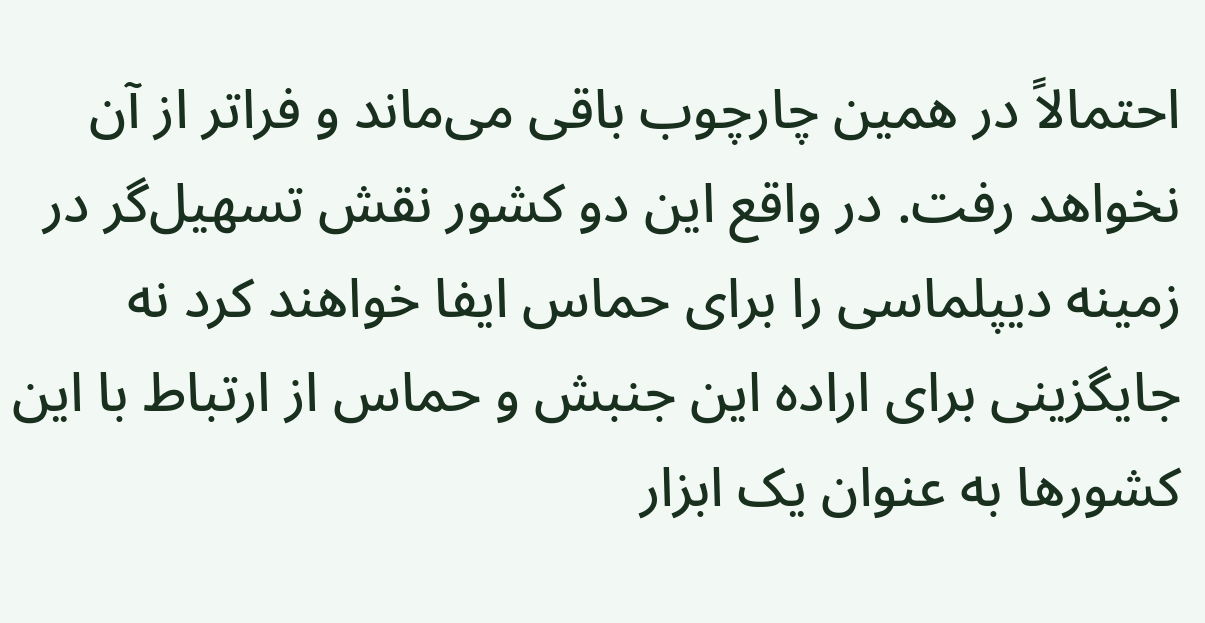احتمالاً در همین چارچوب باقی می‌ماند و فراتر از آن نخواهد رفت. در واقع این دو کشور نقش تسهیل‌گر در زمینه دیپلماسی را برای حماس ایفا خواهند کرد نه جایگزینی برای اراده این جنبش و حماس از ارتباط با این کشور‌ها به عنوان یک ابزار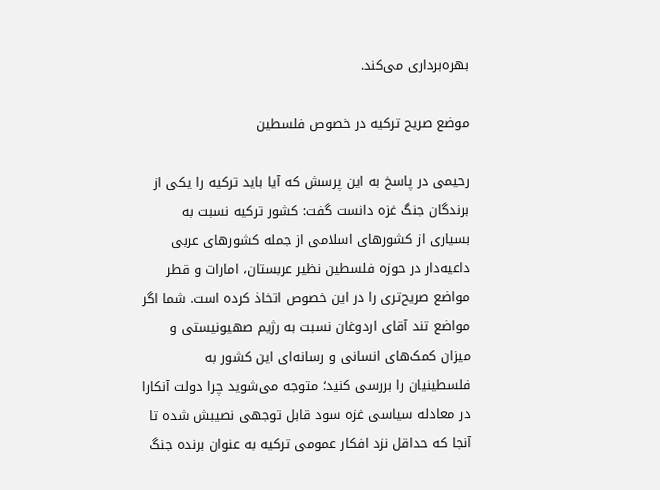بهره‌برداری می‌کند.

موضع صریح ترکیه در خصوص فلسطین

رحیمی در پاسخ به این پرسش که آیا باید ترکیه را یکی از برندگان جنگ غزه دانست گفت: کشور ترکیه نسبت به بسیاری از کشور‌های اسلامی از جمله کشور‌های عربی داعیه‌دار در حوزه فلسطین نظیر عربستان، امارات و قطر مواضع صریح‌تری را در این خصوص اتخاذ کرده است. شما اگر مواضع تند آقای اردوغان نسبت به رژیم صهیونیستی و میزان کمک‌های انسانی و رسانه‌ای این کشور به فلسطینیان را بررسی کنید؛ متوجه می‌شوید چرا دولت آنکارا در معادله سیاسی غزه سود قابل توجهی نصیبش شده تا آنجا که حداقل نزد افکار عمومی ترکیه به عنوان برنده جنگ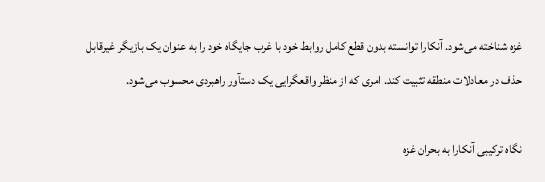غزه شناخته می‌شود. آنکارا توانسته بدون قطع کامل روابط خود با غرب جایگاه خود را به عنوان یک بازیگر غیرقابل حذف در معادلات منطقه تثبیت کند. امری که از منظر واقعگرایی یک دستآور راهبردی محسوب می‌شود.

نگاه ترکیبی آنکارا به بحران غزه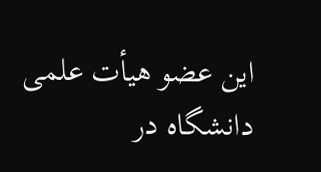این عضو هیأت علمی دانشگاه در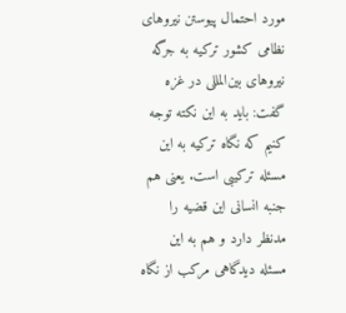مورد احتمال پیوستن نیرو‌های نظامی کشور ترکیه به جرگه نیرو‌های بین‌المللی در غزه گفت: باید به این نکته توجه کنیم که نگاه ترکیه به این مسئله ترکیبی است. یعنی هم جنبه انسانی این قضیه را مدنظر دارد و هم به این مسئله دیدگاهی مرکب از نگاه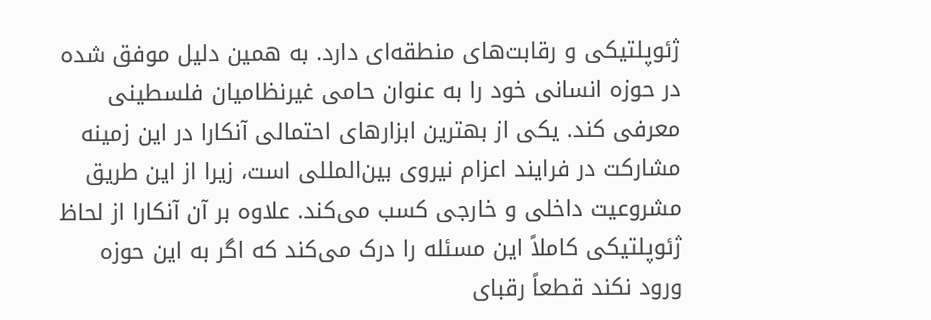ژئوپلتیکی و رقابت‌های منطقه‌ای دارد. به همین دلیل موفق شده در حوزه انسانی خود را به عنوان حامی غیرنظامیان فلسطینی معرفی کند. یکی از بهترین ابزار‌های احتمالی آنکارا در این زمینه مشارکت در فرایند اعزام نیروی بین‌المللی است، زیرا از این طریق مشروعیت داخلی و خارجی کسب می‌کند. علاوه بر آن آنکارا از لحاظ ژئوپلتیکی کاملاً این مسئله را درک می‌کند که اگر به این حوزه ورود نکند قطعاً رقبای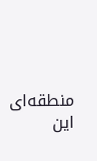منطقه‌ای این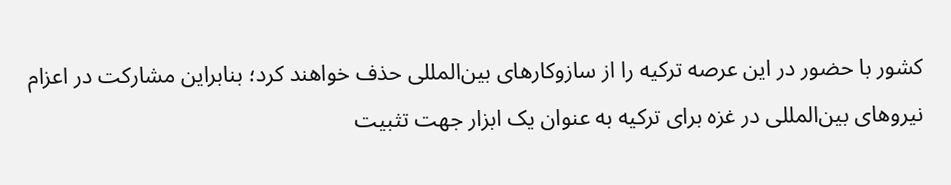کشور با حضور در این عرصه ترکیه را از سازوکار‌های بین‌المللی حذف خواهند کرد؛ بنابراین مشارکت در اعزام نیرو‌های بین‌المللی در غزه برای ترکیه به عنوان یک ابزار جهت تثبیت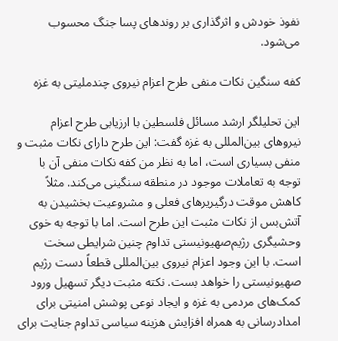نفوذ خودش و اثرگذاری بر روند‌های پسا جنگ محسوب می‌شود.

کفه سنگین نکات منفی طرح اعزام نیروی چندملیتی به غزه

این تحلیلگر ارشد مسائل فلسطین با ارزیابی طرح اعزام نیرو‌های بین‌المللی به غزه گفت: این طرح دارای نکات مثبت و منفی بسیاری است، اما به نظر من کفه نکات منفی آن با توجه به تعاملات موجود در منطقه سنگینی می‌کند. مثلاً کاهش موقت درگیریر‌های فعلی و مشروعیت بخشیدن به آتش‌بس از نکات مثبت این طرح است. اما با توجه به خوی وحشیگری رژیم‌صهیونیستی تداوم چنین شرایطی سخت است. با این وجود اعزام نیروی بین‌المللی قطعاً دست رژیم صهیونیستی را خواهد بست. نکته مثبت دیگر تسهیل ورود کمک‌های مردمی به غزه و ایجاد نوعی پوشش امنیتی برای امدادرسانی به همراه افزایش هزینه سیاسی تداوم جنایت برای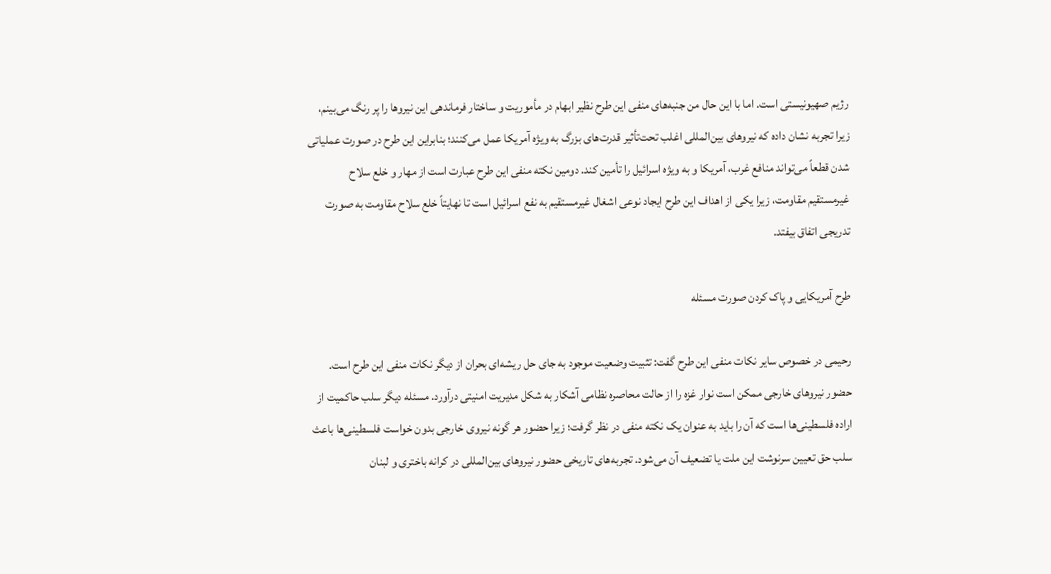رژیم صهیونیستی است. اما با این حال من جنبه‌های منفی این طرح نظیر ابهام در مأموریت و ساختار فرماندهی این نیرو‌ها را پر رنگ می‌بینم، زیرا تجربه نشان داده که نیرو‌های بین‌المللی اغلب تحت‌تأثیر قدرت‌های بزرگ به ویژه آمریکا عمل می‌کنند؛ بنابراین این طرح در صورت عملیاتی شدن قطعاً می‌تواند منافع غرب، آمریکا و به ویژه اسرائیل را تأمین کند. دومین نکته منفی این طرح عبارت است از مهار و خلع سلاح غیرمستقیم مقاومت، زیرا یکی از اهداف این طرح ایجاد نوعی اشغال غیرمستقیم به نفع اسرائیل است تا نهایتاً خلع سلاح مقاومت به صورت تدریجی اتفاق بیفتد.

طرح آمریکایی و پاک کردن صورت مسئله

رحیمی در خصوص سایر نکات منفی این طرح گفت: تثبیت وضعیت موجود به جای حل ریشه‌ای بحران از دیگر نکات منفی این طرح است. حضور نیرو‌های خارجی ممکن است نوار غزه را از حالت محاصره نظامی آشکار به شکل مدیریت امنیتی درآورد. مسئله دیگر سلب حاکمیت از اراده فلسطینی‌ها است که آن را باید به عنوان یک نکته منفی در نظر گرفت؛ زیرا حضور هر گونه نیروی خارجی بدون خواست فلسطینی‌ها باعث سلب حق تعیین سرنوشت این ملت یا تضعیف آن می‌شود. تجربه‌های تاریخی حضور نیرو‌های بین‌المللی در کرانه باختری و لبنان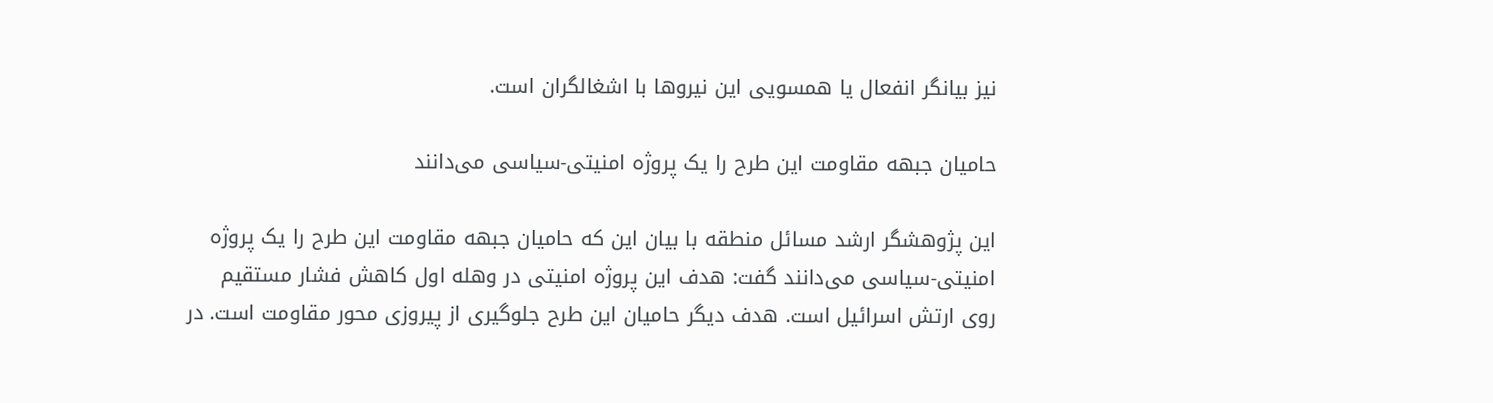نیز بیانگر انفعال یا همسویی این نیرو‌ها با اشغالگران است.

حامیان جبهه مقاومت این طرح را یک پروژه امنیتی-سیاسی می‌دانند

این پژوهشگر ارشد مسائل منطقه با بیان این که حامیان جبهه مقاومت این طرح را یک پروژه امنیتی-سیاسی می‌دانند گفت: هدف این پروژه امنیتی در وهله اول کاهش فشار مستقیم روی ارتش اسرائیل است. هدف دیگر حامیان این طرح جلوگیری از پیروزی محور مقاومت است. در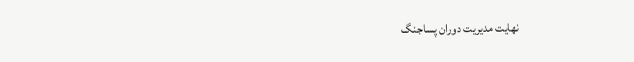نهایت مدیریت دوران پساجنگ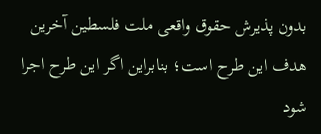بدون پذیرش حقوق واقعی ملت فلسطین آخرین هدف این طرح است؛ بنابراین اگر این طرح اجرا شود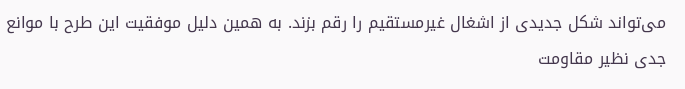می‌تواند شکل جدیدی از اشغال غیرمستقیم را رقم بزند. به همین دلیل موفقیت این طرح با موانع جدی نظیر مقاومت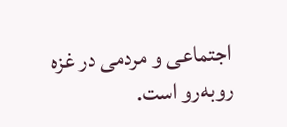اجتماعی و مردمی در غزه رو‌به‌رو است.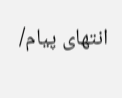انتهای پیام/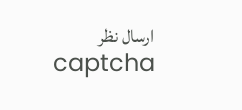ارسال نظر
captcha